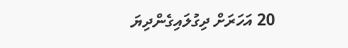20 އަހަރަށް ދިގުލައިގެންދިޔަ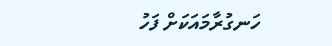ހަނގުރާމައަކަށް ފަހު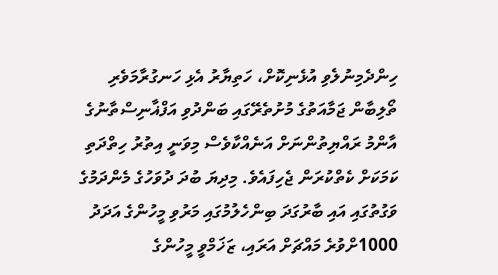ހިންދެމިނުލެވި އުޅެނިކޮށް، ހަތިޔާރު އެޅި ހަނގުރާމަވެރި ތޯލިބާން ޖަމާއަތުގެ މުށުތެރޭގައި ބަންދުވި އަފްޣާނިސްތާނުގެ އާންމު ރައްޔިތުންނަށް އަނެއްކާވެސް މިވަނީ އިތުރު ހިތްދަތި ކަމަކަށް ކެތްކުރަން ޖެހިފައެވެ. މިދިޔަ ބުދަ ދުވަހުގެ މެންދަމުގެ ވަގުތުގައި އައި ބާރުގަދަ ބިންހެލުމުގައި މަރުވި މީހުންގެ އަދަދު 1000ށްވުރެ މައްޗަށް އަރައި، ޒަޚަމްވީ މީހުންގެ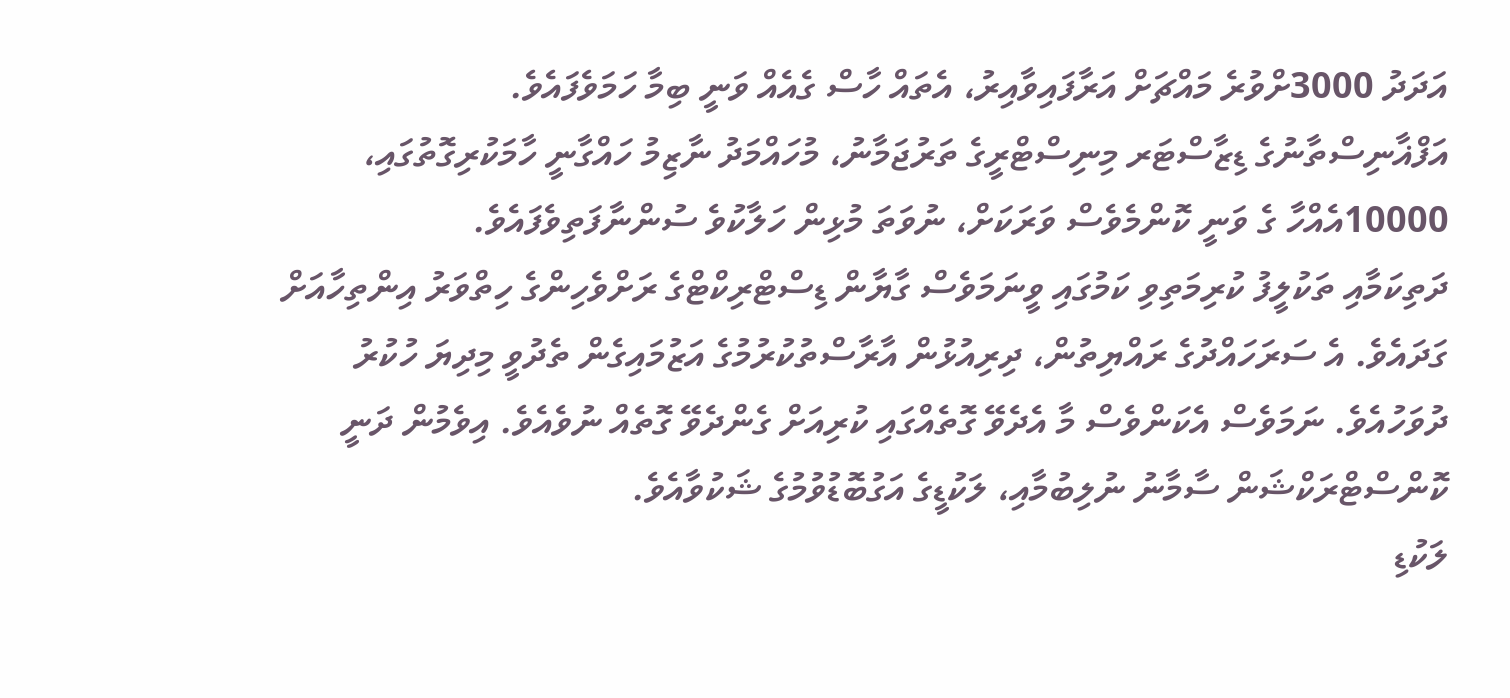އަދަދު 3000ށްވުރެ މައްޗަށް އަރާފައިވާއިރު، އެތައް ހާސް ގެއެއް ވަނީ ބިމާ ހަމަވެފައެވެ.
އަފްޣާނިސްތާނުގެ ޑިޒާސްޓަރ މިނިސްޓްރީގެ ތަރުޖަމާނު، މުހައްމަދު ނާޒިމު ހައްގާނީ ހާމަކުރިގޮތުގައި، 10000އެއްހާ ގެ ވަނީ ކޮންމެވެސް ވަރަކަށް، ނުވަތަ މުޅިން ހަލާކުވެ ސުންނާފަތިވެފައެވެ.
ދަތިކަމާއި ތަކުލީފު ކުރިމަތިވި ކަމުގައި ވީނަމަވެސް ގާޔާން ޑިސްޓްރިކްޓްގެ ރަށްވެހިންގެ ހިތްވަރު އިންތިހާއަށް ގަދައެވެ. އެ ސަރަހައްދުގެ ރައްޔިތުން، ދިރިއުޅުން އާރާސްތުކުރުމުގެ އަޒުމައިގެން ތެދުވީ މިދިޔަ ހުކުރު ދުވަހުއެވެ. ނަމަވެސް އެކަންވެސް މާ އެދެވޭ ގޮތެއްގައި ކުރިއަށް ގެންދެވޭ ގޮތެއް ނުވެއެވެ. އިވެމުން ދަނީ ކޮންސްޓްރަކްޝަން ސާމާނު ނުލިބުމާއި، ލަކުޑީގެ އަގުބޮޑުވުމުގެ ޝަކުވާއެވެ.
ލަކުޑި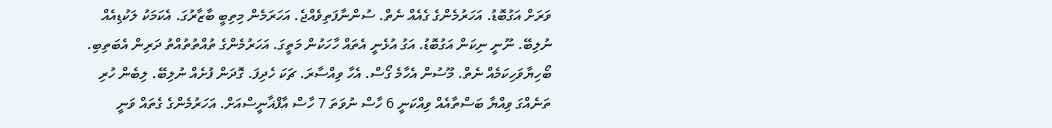ވަރަށް އަގުބޮޑު. އަހަރުމެންގެ ގެއެއް ނެތް. ސުންނާފަތިވެއްޖެ. އަހަރަމެން މިތިބީ ބާޒާރުގަ. އެކަމަކު ލަކުޑިއެއް ނުލިބޭ. ނޫނީ ނިކަން އަގުބޮޑު. އަގު އުޅެނީ އެތައް ހާހަކުން މަތީގަ. އަހަރުމެންގެ ތުއްތުތުއްތު ދަރިން އެބަތިބި. ބޯހިޔާވަހިކަމެއް ނެތް. މޫސުން އެހާމެ ގޯސް. އެހާ ވިއްސާރަ. ޗަކަ ހެދިފަ. ގޮދަން ފުށެއް ނުލިބޭ. ލިބެން ހުރި ތަނެއްގަ ވިއްޔާ ބަސްތާއެއް ވިއްކަނީ 6 ހާސް ނުވަތަ 7 ހާސް އާފްޣާނީސްއަށް. އަހަރުމެންގެ ގެތައް ވަނީ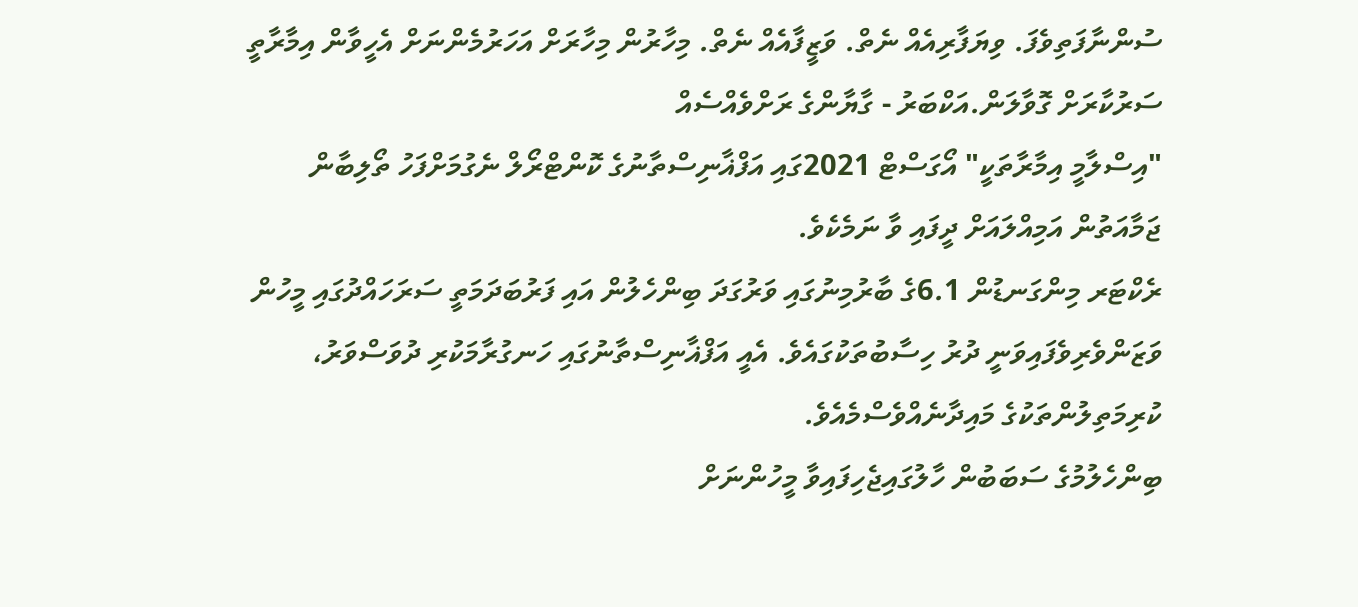ސުންނާފަތިވެފަ. ވިޔަފާރިއެއް ނެތް. ވަޒީފާއެއް ނެތް. މިހާރުން މިހާރަށް އަހަރުމެންނަށް އެހީވާން އިމާރާތީ ސަރުކާރަށް ގޮވާލަން.އަކްބަރު - ގާޔާންގެ ރަށްވެއްސެއް
"އިސްލާމީ އިމާރާތަކީ" އޯގަސްޓް 2021ގައި އަފްޣާނިސްތާނުގެ ކޮންޓްރޯލް ނެގުމަށްފަހު ތޯލިބާން ޖަމާއަތުން އަމިއްލައަށް ދީފައި ވާ ނަމެކެވެ.
ރެކްޓަރ މިންގަނޑުން 6.1ގެ ބާރުމިނުގައި ވަރުގަދަ ބިންހެލުން އައި ފަރުބަދަމަތީ ސަރަހައްދުގައި މީހުން ވަޒަންވެރިވެފައިވަނީ ދުރު ހިސާބުތަކުގައެވެ. އެއީ އަފްޣާނިސްތާނުގައި ހަނގުރާމަކުރި ދުވަސްވަރު، ކުރިމަތިލުންތަކުގެ މައިދާނެއްވެސްމެއެވެ.
ބިންހެލުމުގެ ސަބަބުން ހާލުގައިޖެހިފައިވާ މީހުންނަށް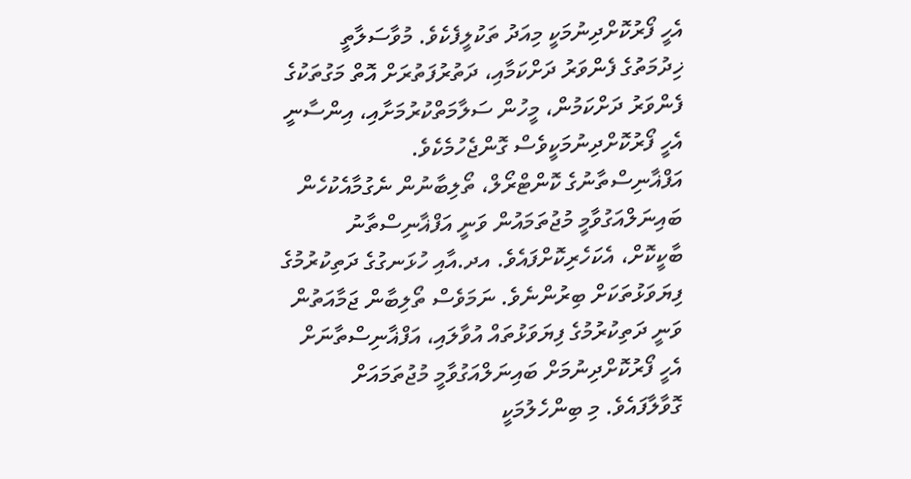އެހީ ފޯރުކޮށްދިނުމަކީ މިއަދު ތަކުލީފެކެވެ. މުވާސަލާތީ ޚިދުމަތުގެ ފެންވަރު ދަށްކަމާއި، ދަތުރުފަތުރަށް އޮތް މަގުތަކުގެ ފެންވަރު ދަށްކަމުން، މީހުން ސަލާމަތްކުރުމަށާއި، އިންސާނީ އެހީ ފޯރުކޮށްދިނުމަކީވެސް ގޮންޖެހުމެކެވެ.
އަފްޣާނިސްތާނުގެ ކޮންޓްރޯލް، ތޯލިބާނުން ނެގުމާއެކުހެން ބައިނަލްއަގުވާމީ މުޖުތަމައުން ވަނީ އަފްޣާނިސްތާނު ބާކީކޮށް، އެކަހެރިކޮށްފައެވެ. އދ.އާއި ހުޅަނގުގެ ދަތިކުރުމުގެ ފިޔަވަޅުތަކަށް ބިރުންނެވެ. ނަމަވެސް ތޯލިބާން ޖަމާއަތުން ވަނީ ދަތިކުރުމުގެ ފިޔަވަޅުތައް އުވާލައި، އަފްޣާނިސްތާނަށް އެހީ ފޯރުކޮށްދިނުމަށް ބައިނަލްއަގުވާމީ މުޖުތަމައަށް ގޮވާލާފައެވެ. މި ބިންހެލުމަކީ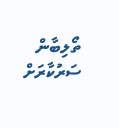ތޯލިބާން ސަރުކާރަށް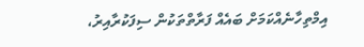އިމްތިހާނެއްކަމަށް ބައެއް ފަރާތްތަކުން ސިފަކުރާއިރު،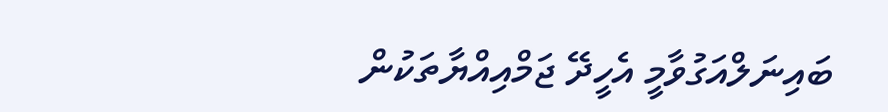ބައިނަލްއަގުވާމީ އެހީދޭ ޖަމްއިއްޔާތަކުން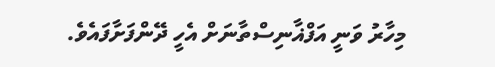މިހާރު ވަނީ އަފްޣާނިސްތާނަށް އެހީ ދޭންފަށާފައެވެ.